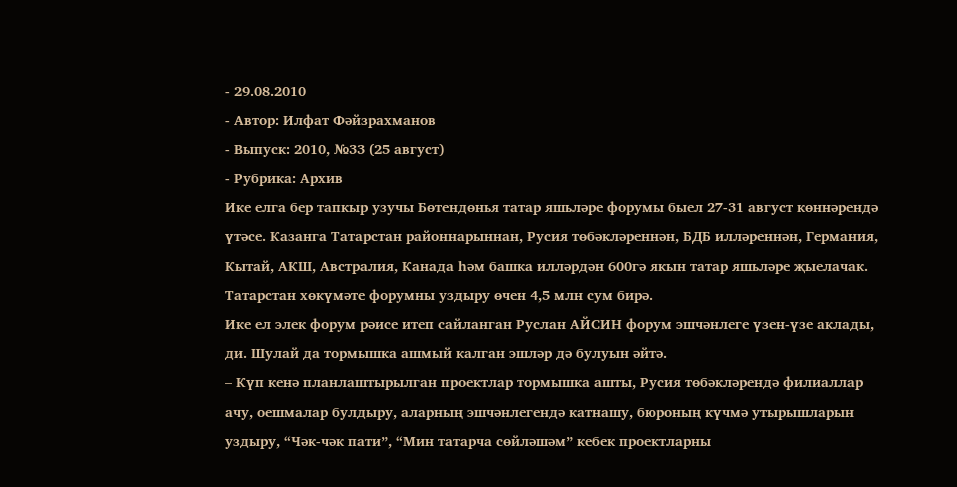- 29.08.2010
- Автор: Илфат Фәйзрахманов
- Выпуск: 2010, №33 (25 август)
- Рубрика: Архив
Ике елга бер тапкыр узучы Бөтендөнья татар яшьләре форумы быел 27-31 август көннәрендә үтәсе. Казанга Татарстан районнарыннан, Русия төбәкләреннән, БДБ илләреннән, Германия, Кытай, АКШ, Австралия, Канада һәм башка илләрдән 600гә якын татар яшьләре җыелачак. Татарстан хөкүмәте форумны уздыру өчен 4,5 млн сум бирә.
Ике ел элек форум рәисе итеп сайланган Руслан АЙСИН форум эшчәнлеге үзен-үзе аклады, ди. Шулай да тормышка ашмый калган эшләр дә булуын әйтә.
– Күп кенә планлаштырылган проектлар тормышка ашты, Русия төбәкләрендә филиаллар ачу, оешмалар булдыру, аларның эшчәнлегендә катнашу, бюроның күчмә утырышларын уздыру, “Чәк-чәк пати”, “Мин татарча сөйләшәм” кебек проектларны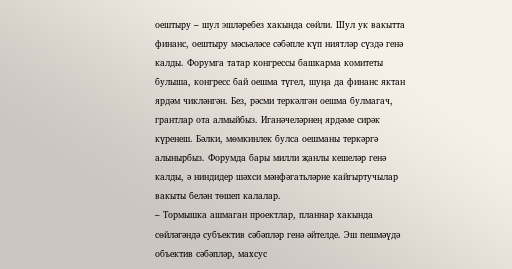оештыру – шул эшләребез хакында сөйли. Шул ук вакытта финанс, оештыру мәсьәләсе сәбәпле күп ниятләр сүздә генә калды. Форумга татар конгрессы башкарма комитеты булыша, конгресс бай оешма түгел, шуңа да финанс яктан ярдәм чикләнгән. Без, рәсми теркәлгән оешма булмагач, грантлар ота алмыйбыз. Иганәчеләрнең ярдәме сирәк күренеш. Бәлки, мөмкинлек булса оешманы теркәргә алынырбыз. Форумда бары милли җанлы кешеләр генә калды, ә ниндидер шәхси мәнфәгатьләрне кайгыртучылар вакыты белән төшеп калалар.
– Тормышка ашмаган проектлар, планнар хакында сөйләгәндә субъектив сәбәпләр генә әйтелде. Эш пешмәүдә объектив сәбәпләр, махсус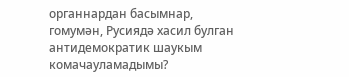органнардан басымнар, гомумән, Русиядә хасил булган антидемократик шаукым комачауламадымы?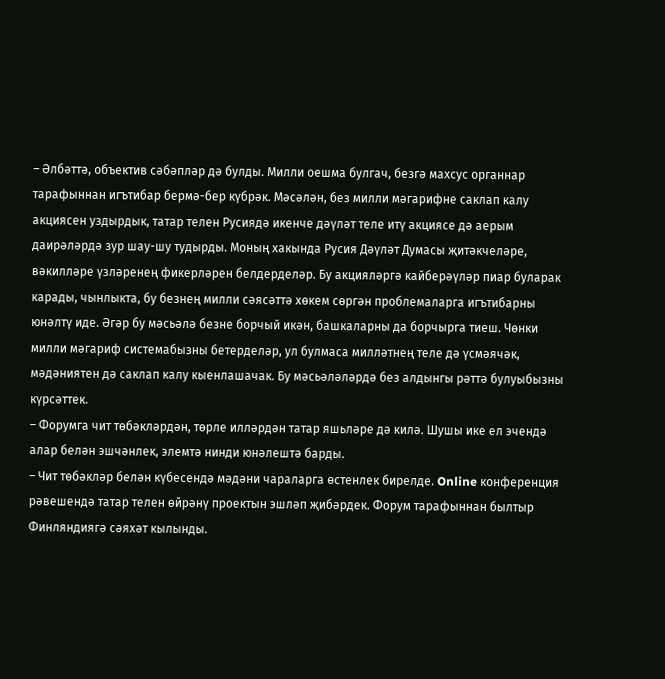– Әлбәттә, объектив сәбәпләр дә булды. Милли оешма булгач, безгә махсус органнар тарафыннан игътибар бермә-бер күбрәк. Мәсәлән, без милли мәгарифне саклап калу акциясен уздырдык, татар телен Русиядә икенче дәүләт теле итү акциясе дә аерым даирәләрдә зур шау-шу тудырды. Моның хакында Русия Дәүләт Думасы җитәкчеләре, вәкилләре үзләренең фикерләрен белдерделәр. Бу акцияләргә кайберәүләр пиар буларак карады, чынлыкта, бу безнең милли сәясәттә хөкем сөргән проблемаларга игътибарны юнәлтү иде. Әгәр бу мәсьәлә безне борчый икән, башкаларны да борчырга тиеш. Чөнки милли мәгариф системабызны бетерделәр, ул булмаса милләтнең теле дә үсмәячәк, мәдәниятен дә саклап калу кыенлашачак. Бу мәсьәләләрдә без алдынгы рәттә булуыбызны күрсәттек.
– Форумга чит төбәкләрдән, төрле илләрдән татар яшьләре дә килә. Шушы ике ел эчендә алар белән эшчәнлек, элемтә нинди юнәлештә барды.
– Чит төбәкләр белән күбесендә мәдәни чараларга өстенлек бирелде. Online конференция рәвешендә татар телен өйрәнү проектын эшләп җибәрдек. Форум тарафыннан былтыр Финляндиягә сәяхәт кылынды.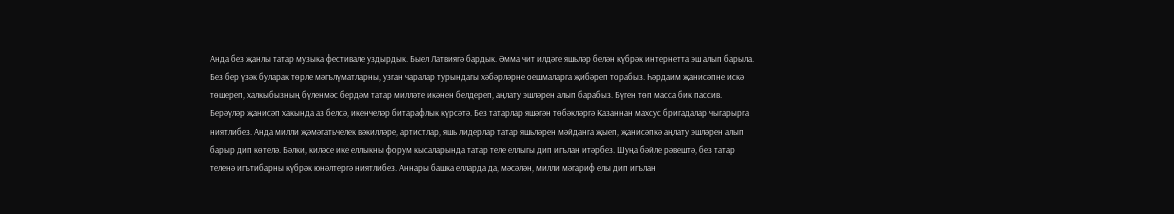Анда без җанлы татар музыка фестивале уздырдык. Быел Латвиягә бардык. Әмма чит илдәге яшьләр белән күбрәк интернетта эш алып барыла. Без бер үзәк буларак төрле мәгълүматларны, узган чаралар турындагы хәбәрләрне оешмаларга җибәреп торабыз. Һәрдаим җанисәпне искә төшереп, халкыбызның бүленмәс бердәм татар милләте икәнен белдереп, аңлату эшләрен алып барабыз. Бүген төп масса бик пассив. Берәүләр җанисәп хакында аз белсә, икенчеләр битарафлык күрсәтә. Без татарлар яшәгән төбәкләргә Казаннан махсус бригадалар чыгарырга ниятлибез. Анда милли җәмәгатьчелек вәкилләре, артистлар, яшь лидерлар татар яшьләрен мәйданга җыеп, җанисәпкә аңлату эшләрен алып барыр дип көтелә. Бәлки, киләсе ике еллыкны форум кысаларында татар теле еллыгы дип игълан итәрбез. Шуңа бәйле рәвештә, без татар теленә игътибарны күбрәк юнәлтергә ниятлибез. Аннары башка елларда да, мәсәлән, милли мәгариф елы дип игълан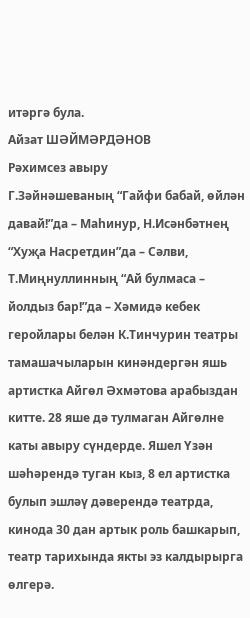итәргә була.
Айзат ШӘЙМӘРДӘНОВ
Рәхимсез авыру
Г.Зәйнәшеваның “Гайфи бабай, өйлән давай!”да – Маһинур, Н.Исәнбәтнең “Хуҗа Насретдин”да – Сәлви, Т.Миңнуллинның “Ай булмаса – йолдыз бар!”да – Хәмидә кебек геройлары белән К.Тинчурин театры тамашачыларын кинәндергән яшь артистка Айгөл Әхмәтова арабыздан китте. 28 яше дә тулмаган Айгөлне каты авыру сүндерде. Яшел Үзән шәһәрендә туган кыз, 8 ел артистка булып эшләү дәверендә театрда, кинода 30 дан артык роль башкарып, театр тарихында якты эз калдырырга өлгерә.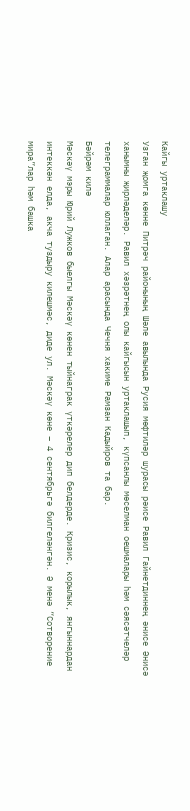Кайгы уртаклашу
Узган җомга көнне Питрәч районының Шәле авылында Русия мөфтиләр шурасы рәисе Равил Гайнетдиннең әнисе Әнисә ханымны җирләделәр. Равил хәзрәтнең олы кайгысын уртаклашып, күпсанлы мөселман оешмалары һәм сәясәтчеләр телеграммалар юллаган. Алар арасында Чечня хакиме Рамзан Кадыйров та бар.
Бәйрәм килә
Мәскәү мэры Юрий Лужков быелгы Мәскәү көнен тыйнаграк үткәрелер дип белдерде. Кризис, корылык, янгыннардан интеккән елда, акча туздыру килешмәс, диде ул. Мәскәү көне – 4 сентябрьгә билгеләнгән. Ә менә “Сотворение мира”лар һәм башка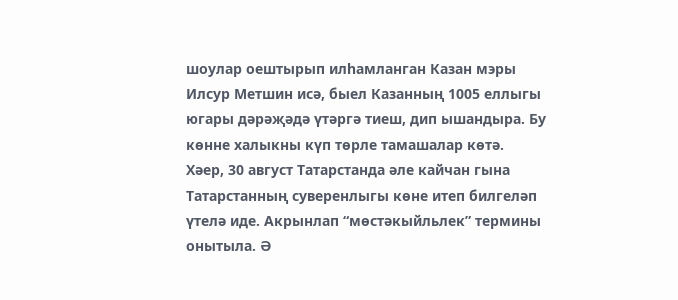шоулар оештырып илһамланган Казан мэры Илсур Метшин исә, быел Казанның 1005 еллыгы югары дәрәҗәдә үтәргә тиеш, дип ышандыра. Бу көнне халыкны күп төрле тамашалар көтә.
Хәер, 30 август Татарстанда әле кайчан гына Татарстанның суверенлыгы көне итеп билгеләп үтелә иде. Акрынлап “мөстәкыйльлек” термины онытыла. Ә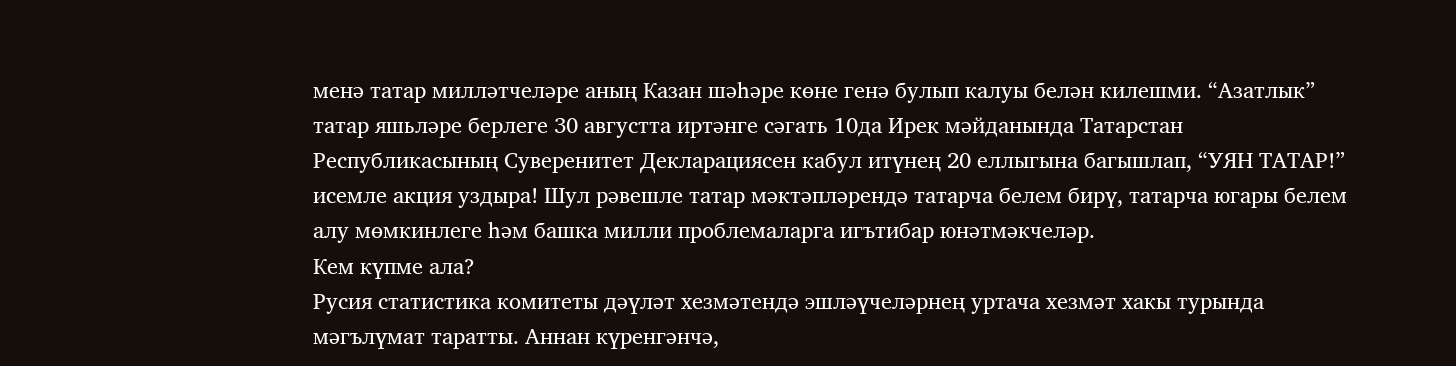менә татар милләтчеләре аның Казан шәһәре көне генә булып калуы белән килешми. “Азатлык” татар яшьләре берлеге 30 августта иртәнге сәгать 10да Ирек мәйданында Татарстан Республикасының Суверенитет Декларациясен кабул итүнең 20 еллыгына багышлап, “УЯН ТАТАР!” исемле акция уздыра! Шул рәвешле татар мәктәпләрендә татарча белем бирү, татарча югары белем алу мөмкинлеге һәм башка милли проблемаларга игътибар юнәтмәкчеләр.
Кем күпме ала?
Русия статистика комитеты дәүләт хезмәтендә эшләүчеләрнең уртача хезмәт хакы турында мәгълүмат таратты. Аннан күренгәнчә,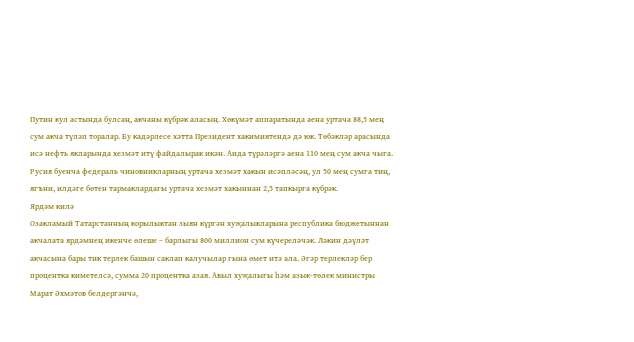Путин кул астында булсаң, акчаны күбрәк аласың. Хөкүмәт аппаратында аена уртача 88,5 мең сум акча түләп торалар. Бу кадәрлесе хәтта Президент хакимиятендә дә юк. Төбәкләр арасында исә нефть якларында хезмәт итү файдалырак икән. Анда түрәләргә аена 110 мең сум акча чыга. Русия буенча федераль чиновникларның уртача хезмәт хакын исәпләсәң, ул 50 мең сумга тиң, ягъни, илдәге бөтен тармаклардагы уртача хезмәт хакыннан 2,5 тапкырга күбрәк.
Ярдәм килә
Озакламый Татарстанның корылыктан зыян күргән хуҗалыкларына республика бюджетыннан акчалата ярдәмнең икенче өлеше – барлыгы 800 миллион сум күчереләчәк. Ләкин дәүләт акчасына бары тик терлек башын саклап калучылар гына өмет итә ала. Әгәр терлекләр бер процентка киметелсә, сумма 20 процентка азая. Авыл хуҗалыгы һәм азык-төлек министры Марат Әхмәтов белдергәнчә,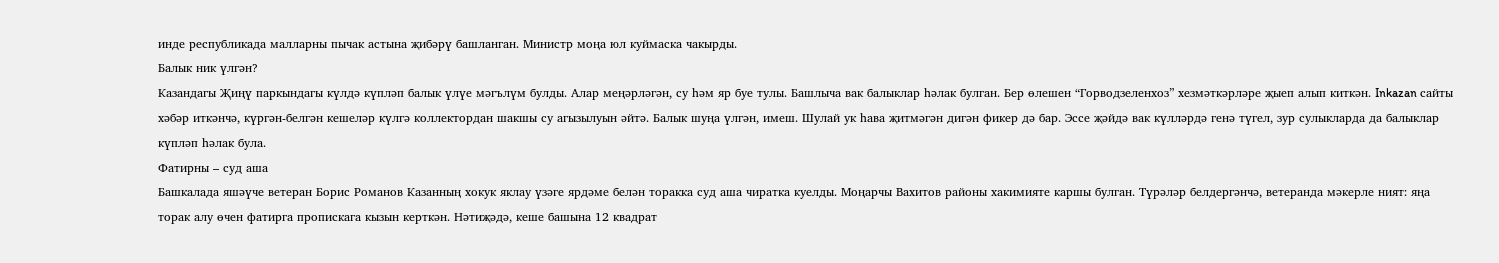инде республикада малларны пычак астына җибәрү башланган. Министр моңа юл куймаска чакырды.
Балык ник үлгән?
Казандагы Җиңү паркындагы күлдә күпләп балык үлүе мәгълүм булды. Алар меңәрләгән, су һәм яр буе тулы. Башлыча вак балыклар һәлак булган. Бер өлешен “Горводзеленхоз” хезмәткәрләре җыеп алып киткән. Inkazan сайты хәбәр иткәнчә, күргән-белгән кешеләр күлгә коллектордан шакшы су агызылуын әйтә. Балык шуңа үлгән, имеш. Шулай ук һава җитмәгән дигән фикер дә бар. Эссе җәйдә вак күлләрдә генә түгел, зур сулыкларда да балыклар күпләп һәлак була.
Фатирны – суд аша
Башкалада яшәүче ветеран Борис Романов Казанның хокук яклау үзәге ярдәме белән торакка суд аша чиратка куелды. Моңарчы Вахитов районы хакимияте каршы булган. Түрәләр белдергәнчә, ветеранда мәкерле ният: яңа торак алу өчен фатирга пропискага кызын керткән. Нәтиҗәдә, кеше башына 12 квадрат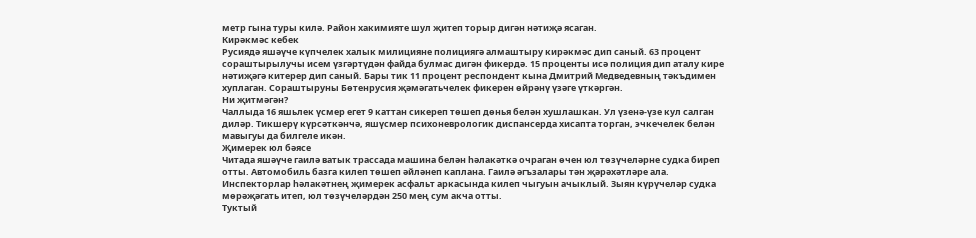метр гына туры килә. Район хакимияте шул җитеп торыр дигән нәтиҗә ясаган.
Кирәкмәс кебек
Русиядә яшәүче күпчелек халык милицияне полициягә алмаштыру кирәкмәс дип саный. 63 процент сораштырылучы исем үзгәртүдән файда булмас дигән фикердә. 15 проценты исә полиция дип аталу кире нәтиҗәгә китерер дип саный. Бары тик 11 процент респондент кына Дмитрий Медведевның тәкъдимен хуплаган. Сораштыруны Бөтенрусия җәмәгатьчелек фикерен өйрәнү үзәге үткәргән.
Ни җитмәгән?
Чаллыда 16 яшьлек үсмер егет 9 каттан сикереп төшеп дөнья белән хушлашкан. Ул үзенә-үзе кул салган диләр. Тикшерү күрсәткәнчә, яшүсмер психоневрологик диспансерда хисапта торган, эчкечелек белән мавыгуы да билгеле икән.
Җимерек юл бәясе
Читада яшәүче гаилә ватык трассада машина белән һәлакәткә очраган өчен юл төзүчеләрне судка биреп отты. Автомобиль базга килеп төшеп әйләнеп каплана. Гаилә әгъзалары тән җәрәхәтләре ала. Инспекторлар һәлакәтнең җимерек асфальт аркасында килеп чыгуын ачыклый. Зыян күрүчеләр судка мөрәҗәгать итеп, юл төзүчеләрдән 250 мең сум акча отты.
Туктый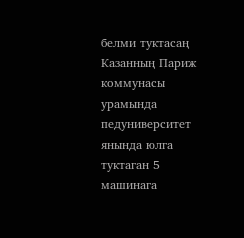белми туктасаң
Казанның Париж коммунасы урамында педуниверситет янында юлга туктаган 5 машинага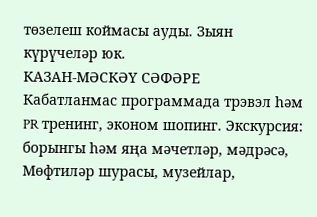төзелеш коймасы ауды. Зыян күрүчеләр юк.
КАЗАН-МӘСКӘY СӘФӘРЕ
Кабатланмас программада трэвэл һәм PR тренинг, эконом шопинг. Экскурсия: борынгы һәм яңа мәчетләр, мәдрәсә, Мөфтиләр шурасы, музейлар,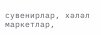сувенирлар, хәләл маркетлар,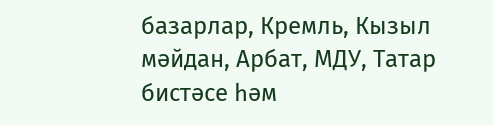базарлар, Кремль, Кызыл мәйдан, Арбат, МДУ, Татар бистәсе һәм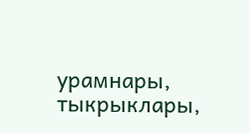урамнары, тыкрыклары,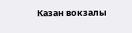Казан вокзалы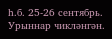һ.б. 25-26 сентябрь. Урыннар чикләнгән.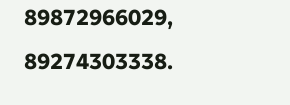89872966029, 89274303338.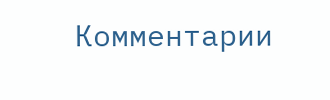Комментарии